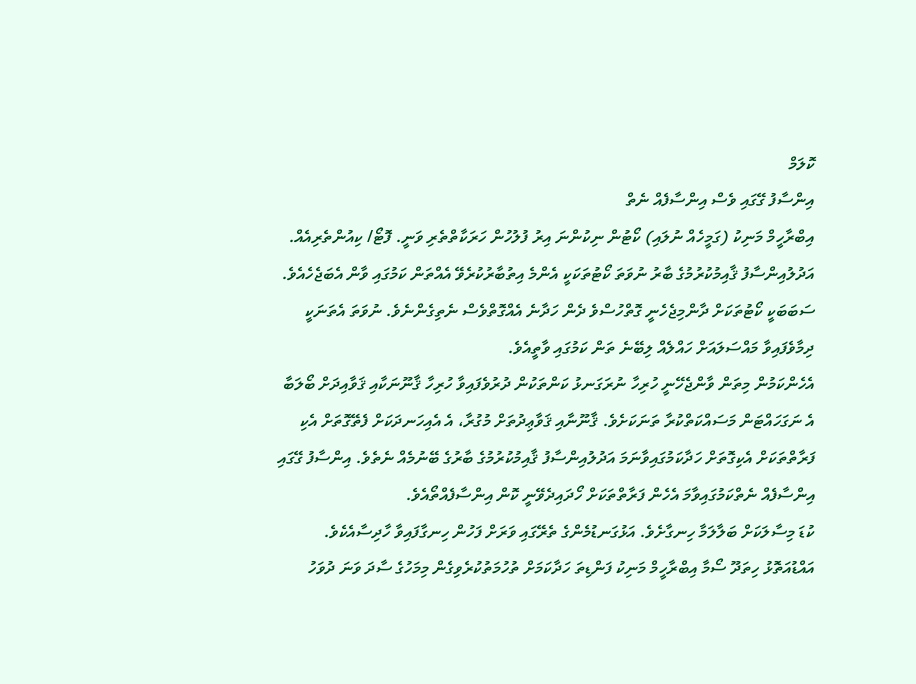ކޮލަމް
އިންސާފު ގޭގައި ވެސް އިންސާފެއް ނެތް
އިބްރާހީމް މަނިކު (ގަމީހެއް ނުލައި) ކޯޓުން ނިކުންނަ އިރު ފުލުހުން ހަރަކާތްތެރި ވަނީ. ފޮޓޯ/ ކިއުންތެރިއެއް.
އަދުލުއިންސާފު ޤާއިމުކުރުމުގެ ބާރު ނުވަތަ ކޯޓުތަކަކީ އެންމެ އިތުބާރުކުރެވޭ އެއްތަން ކަމުގައި ވާން އެބަޖެހެއެވެ. ސަބަބަކީ ކޯޓުތަކަށް ދާންމިޖެހެނީ ގޮތްހުސްވެ ދެން ހަދާނެ އެއްގޮތްވެސް ނެތިގެންނެވެ. ނުވަތަ އެތަނަކީ ދިމާވެފައިވާ މައްސަލައަށް ހައްލެއް ލިބޭނެ ތަން ކަމުގައި ވާތީއެވެ.
އެހެންކަމުން މިތަން ވާންޖެހޭނީ ހުރިހާ ނުރަގަނޅު ކަންތަކުން ދުރުވެފައިވާ ހުރިހާ ޤާނޫނަކާއި ޤަވާއިދަށް ބޯލަބާ އެ ނަގަހައްޓަން މަސައްކަތްކުރާ ތަނަކަށެވެ. ޤާނޫނާއި ޤަވާޢިދުތަށް މުގުރާ، އެ އެއިހަނދަކަށް ފެތޭގޮތަށް އެކި ފަރާތްތަކަށް އެކިގޮތަށް ހަދާކަމުގައިވާނަމަ އަދުލުއިންސާފު ޤާއިމުކުރުމުގެ ބާރުގެ ބޭނުމެއް ނެތެވެ. އިންސާފު ގޭގައި އިންސާފެއް ނެތްކަމުގައިވާމަ އެހެން ފަރާތްތަކަށް ހޯދައިދެވޭނީ ކޮން އިންސާފެއްތޯއެވެ.
ކުޑަ މިސާލަކަށް ބަލާލަމާ ހިނގާށެވެ. އަޅުގަނޑުމެންގެ ތެރޭގައި ވަރަށް ފަހުން ހިނގާފައިވާ ހާދިސާއެކެވެ. އައްޑުއަތޮޅު ހިތަދޫ ސޯމާ އިބްރާހީމް މަނިކު ފަންޑިތަ ހަދާކަމަށް ތުހުމަތުކުރެވިގެން މިމަހުގެ ސާދަ ވަނަ ދުވަހު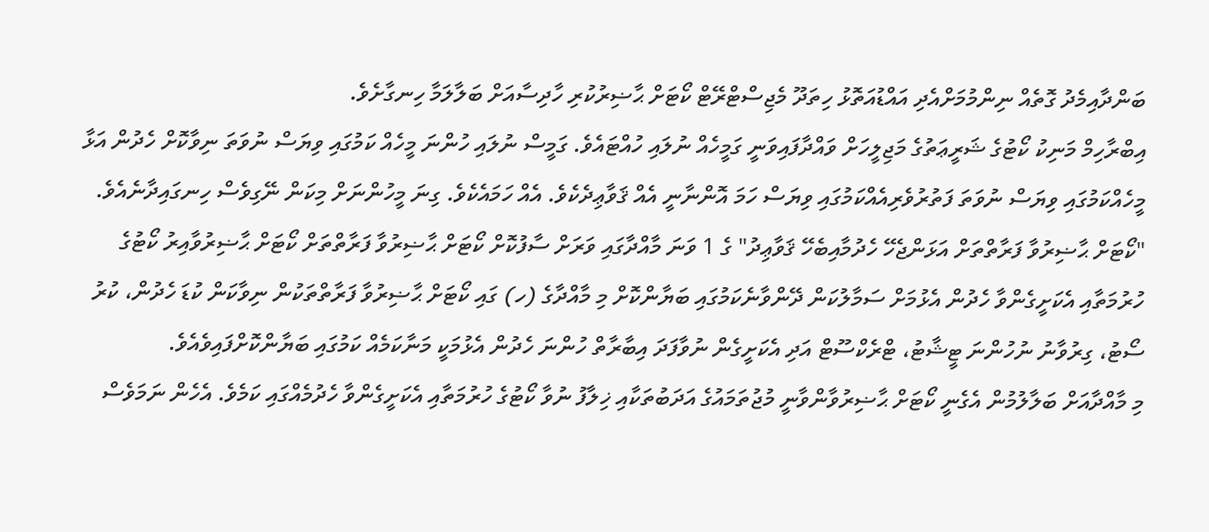ބަންދާއިމެދު ގޮތެއް ނިންމުމަށްއެދި އައްޑުއަތޮޅު ހިތަދޫ މެޖިސްޓްރޭޓް ކޯޓަށް ޙާޟިރުކުރި ހާދިސާއަށް ބަލާލަމާ ހިނގާށެވެ.
އިބްރާހިމް މަނިކު ކޯޓުގެ ޝަރީޢަތުގެ މަޖިލީހަށް ވައްދާފައިވަނީ ގަމީހެއް ނުލައި ހުއްޓައެވެ. ގަމީސް ނުލައި ހުންނަ މީހެއް ކަމުގައި ވިޔަސް ނުވަތަ ނިވާކޮށް ހެދުން އަޅާ މީހެއްކަމުގައި ވިޔަސް ނުވަތަ ފަތުރުވެރިއެއްކަމުގައި ވިޔަސް ހަމަ އޮންނާނީ އެއް ޤަވާޢިދެކެވެ. އެއް ހަމައެކެވެ. ގިނަ މީހުންނަށް މިކަން ނޭގިވެސް ހިނގައިދާނެއެވެ.
"ކޯޓަށް ޙާޟިރުވާ ފަރާތްތަށް އަޅަންޖެހޭ ހެދުމާއިބެހޭ ޤަވާޢިދު" ގެ 1 ވަނަ މާއްދާގައި ވަރަށް ސާފުކޮށް ކޯޓަށް ޙާޟިރުވާ ފަރާތްތަށް ކޯޓަށް ޙާޟިރުވާއިރު ކޯޓުގެ ހުރުމަތާއި އެކަށީގެންވާ ހެދުން އެޅުމަށް ސަމާލުކަން ދޭންވާނެކަމުގައި ބަޔާންކޮށް މި މާއްދާގެ (ހ) ގައި ކޯޓަށް ޙާޟިރުވާ ފަރާތްތަކުން ނިވާކަން ކުޑަ ހެދުން، ކުރު ސޯޓު، ގިރުވާނު ނުހުންނަ ޓީޝާޓު، ޓްރެކްސޫޓް އަދި އެކަށީގެން ނުވާފަދަ އިބާރާތް ހުންނަ ހެދުން އެޅުމަކީ މަނާކަމެއް ކަމުގައި ބަޔާންކޮށްފައިވެއެވެ.
މި މާއްދާއަށް ބަލާލުމުން އެގެނީ ކޯޓަށް ޙާޟިރުވާންވާނީ މުޖުތަމައުގެ އަދަބުތަކާއި ޚިލާފު ނުވާ ކޯޓުގެ ހުރުމަތާއި އެކަށީގެންވާ ހެދުމެއްގައި ކަމެވެ. އެހެން ނަމަވެސް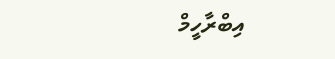އިބްރާހީމް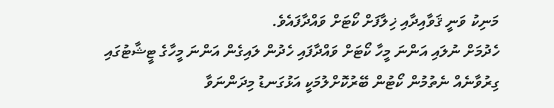މަނިކު ވަނީ ޤަވާއިދާއި ޚިލާފަށް ކޯޓަށް ވައްދާފައެވެ.
ހެދުމަށް ނުލައި އަންނަ މީހާ ކޯޓަށް ވައްދާފައި ހެދުން ލައިގެން އަންނަ މީހާގެ ޓީޝާޓުގައި ގިރުވާނެއް ނެތުމުން ކޯޓުން ބޭރުކޮށްލުމަކީ އަޅުގަނޑު މިދަންނަވާ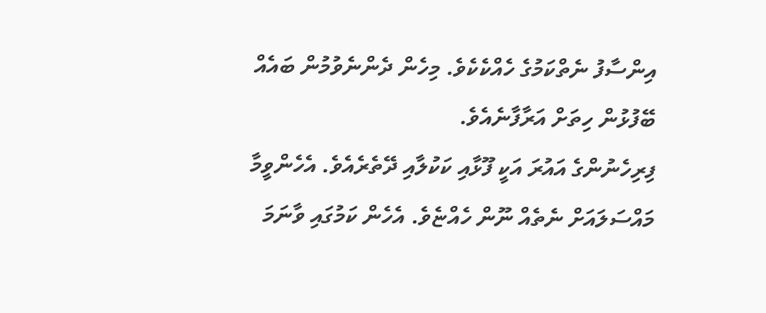އިންސާފު ނެތްކަމުގެ ހެއްކެކެވެ. މިހެން ދެންނެވުމުން ބައެއް ބޭފުޅުން ހިތަށް އަރާފާނެއެވެ.
ފިރިހެނުންގެ އައުރަ އަކީ ފޫޅާއި ކަކުލާއި ދޭތެރެއެވެ. އެހެންވީމާ މައްސަލައަށް ނެތެއް ނޫން ހެއްޏެވެ. އެހެން ކަމުގައި ވާނަމަ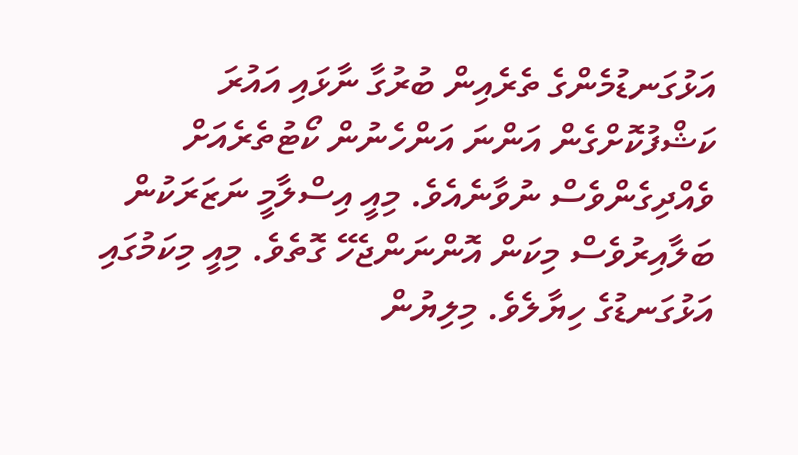އަޅުގަނޑުމެންގެ ތެރެއިން ބުރުގާ ނާޅައި އައުރަ ކަޝްފުކޮށްގެން އަންނަ އަންހެނުން ކޯޓުތެރެއަށް ވެއްދިގެންވެސް ނުވާނެއެވެ. މިއީ އިސްލާމީ ނަޒަރަކުން ބަލާއިރުވެސް މިކަން އޮންނަންޖެހޭ ގޮތެވެ. މިއީ މިކަމުގައި އަޅުގަނޑުގެ ހިޔާލެވެ. މިލިޔުން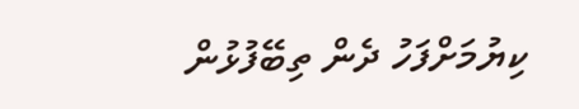ކިޔުމަށްފަހު ދެން ތިބޭފުޅުން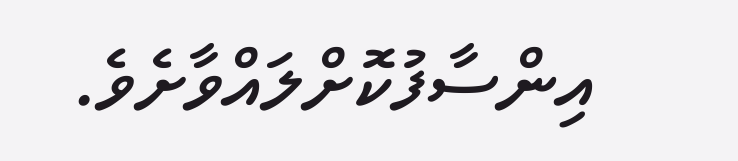އިންސާފުކޮށްލައްވާށެވެ.